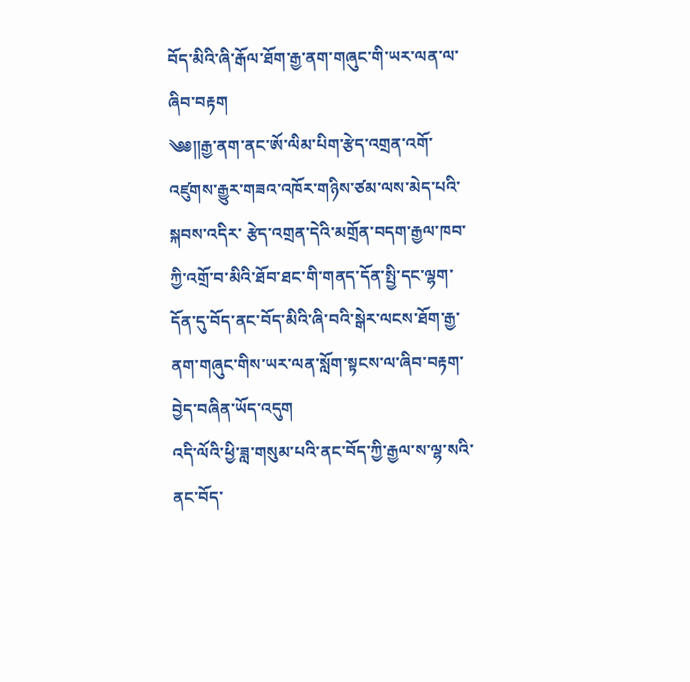བོད་མིའི་ཞི་རྒོལ་ཐོག་རྒྱ་ནག་གཞུང་གི་ཡར་ལན་ལ་ཞིབ་བརྟག
༄༅༎རྒྱ་ནག་ནང་ཨོ་ལིམ་པིག་རྩེད་འགྲན་འགོ་འཛུགས་རྒྱུར་གཟའ་འཁོར་གཉིས་ཙམ་ལས་མེད་པའི་སྐབས་འདིར་ རྩེད་འགྲན་དེའི་མགྲོན་བདག་རྒྱལ་ཁབ་ཀྱི་འགྲོ་བ་མིའི་ཐོབ་ཐང་གི་གནད་དོན་སྤྱི་དང་ལྷག་དོན་དུ་བོད་ནང་བོད་མིའི་ཞི་བའི་སྒེར་ལངས་ཐོག་རྒྱ་ནག་གཞུང་གིས་ཡར་ལན་སློག་སྟངས་ལ་ཞིབ་བརྟག་བྱེད་བཞིན་ཡོད་འདུག
འདི་ལོའི་ཕྱི་ཟླ་གསུམ་པའི་ནང་བོད་ཀྱི་རྒྱལ་ས་ལྷ་སའི་ནང་བོད་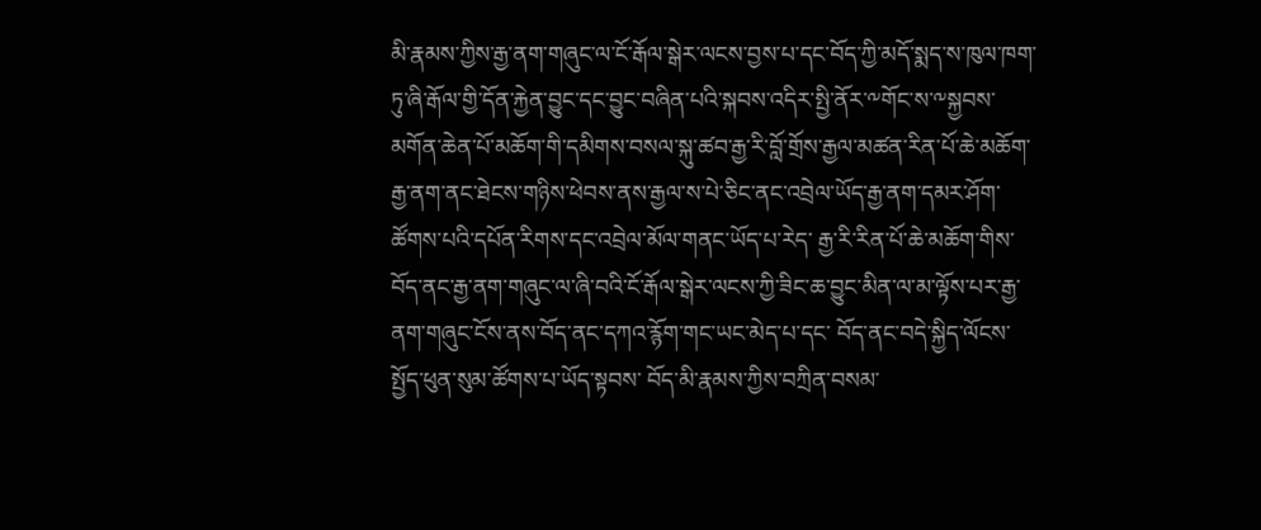མི་རྣམས་ཀྱིས་རྒྱ་ནག་གཞུང་ལ་ངོ་རྒོལ་སྒེར་ལངས་བྱས་པ་དང་བོད་ཀྱི་མདོ་སྨད་ས་ཁུལ་ཁག་ཏུ་ཞི་རྒོལ་གྱི་དོན་རྐྱེན་བྱུང་དང་བྱུང་བཞིན་པའི་སྐབས་འདིར་སྤྱི་ནོར་༸གོང་ས་༸སྐྱབས་མགོན་ཆེན་པོ་མཆོག་གི་དམིགས་བསལ་སྐུ་ཚབ་རྒྱ་རི་བློ་གྲོས་རྒྱལ་མཚན་རིན་པོ་ཆེ་མཆོག་རྒྱ་ནག་ནང་ཐེངས་གཉིས་ཕེབས་ནས་རྒྱལ་ས་པེ་ཅིང་ནང་འབྲེལ་ཡོད་རྒྱ་ནག་དམར་ཤོག་ཚོགས་པའི་དཔོན་རིགས་དང་འབྲེལ་མོལ་གནང་ཡོད་པ་རེད་ རྒྱ་རི་རིན་པོ་ཆེ་མཆོག་གིས་བོད་ནང་རྒྱ་ནག་གཞུང་ལ་ཞི་བའི་ངོ་རྒོལ་སྒེར་ལངས་ཀྱི་ཟིང་ཆ་བྱུང་མིན་ལ་མ་ལྟོས་པར་རྒྱ་ནག་གཞུང་ངོས་ནས་བོད་ནང་དཀའ་རྙོག་གང་ཡང་མེད་པ་དང་ བོད་ནང་བདེ་སྐྱིད་ལོངས་སྤྱོད་ཕུན་སུམ་ཚོགས་པ་ཡོད་སྟབས་ བོད་མི་རྣམས་ཀྱིས་བཀྲིན་བསམ་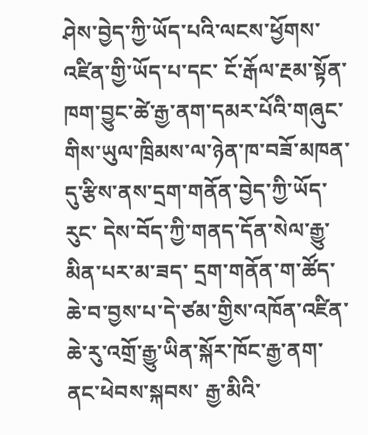ཤེས་བྱེད་ཀྱི་ཡོད་པའི་ལངས་ཕྱོགས་འཛིན་གྱི་ཡོད་པ་དང་ ངོ་རྒོལ་རྔམ་སྟོན་ཁག་བྱུང་ཚེ་རྒྱ་ནག་དམར་པོའི་གཞུང་གིས་ཡུལ་ཁྲིམས་ལ་ཉེན་ཁ་བཟོ་མཁན་དུ་རྩིས་ནས་དྲག་གནོན་བྱེད་ཀྱི་ཡོད་རུང་ དེས་བོད་ཀྱི་གནད་དོན་སེལ་རྒྱུ་མིན་པར་མ་ཟད་ དྲག་གནོན་ག་ཚོད་ཆེ་བ་བྱས་པ་དེ་ཙམ་གྱིས་འཁོན་འཛིན་ཆེ་རུ་འགྲོ་རྒྱུ་ཡིན་སྐོར་ཁོང་རྒྱ་ནག་ནང་ཕེབས་སྐབས་ རྒྱ་མིའི་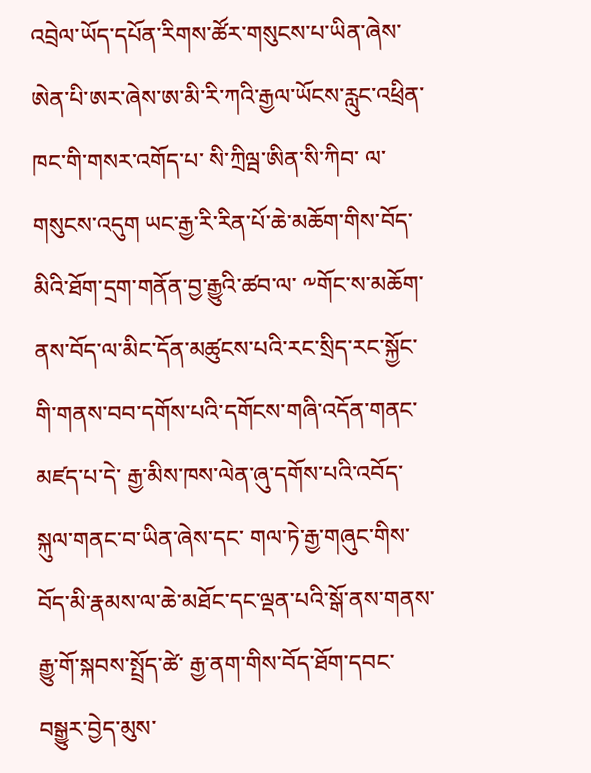འབྲེལ་ཡོད་དཔོན་རིགས་ཚོར་གསུངས་པ་ཡིན་ཞེས་ཨེན་པི་ཨར་ཞེས་ཨ་མི་རི་ཀའི་རྒྱལ་ཡོངས་རླུང་འཕྲིན་ཁང་གི་གསར་འགོད་པ་ སི་ཀྲིལྦ་ཨིན་སི་ཀིབ་ ལ་གསུངས་འདུག ཡང་རྒྱ་རི་རིན་པོ་ཆེ་མཆོག་གིས་བོད་མིའི་ཐོག་དྲག་གནོན་བྱ་རྒྱུའི་ཚབ་ལ་ ༸གོང་ས་མཆོག་ནས་བོད་ལ་མིང་དོན་མཚུངས་པའི་རང་སྲིད་རང་སྐྱོང་གི་གནས་བབ་དགོས་པའི་དགོངས་གཞི་འདོན་གནང་མཛད་པ་དེ་ རྒྱ་མིས་ཁས་ལེན་ཞུ་དགོས་པའི་འབོད་སྐུལ་གནང་བ་ཡིན་ཞེས་དང་ གལ་ཏེ་རྒྱ་གཞུང་གིས་བོད་མི་རྣམས་ལ་ཆེ་མཐོང་དང་ལྡན་པའི་སྒོ་ནས་གནས་རྒྱུ་གོ་སྐབས་སྤྲོད་ཚེ་ རྒྱ་ནག་གིས་བོད་ཐོག་དབང་བསྒྱུར་བྱེད་མུས་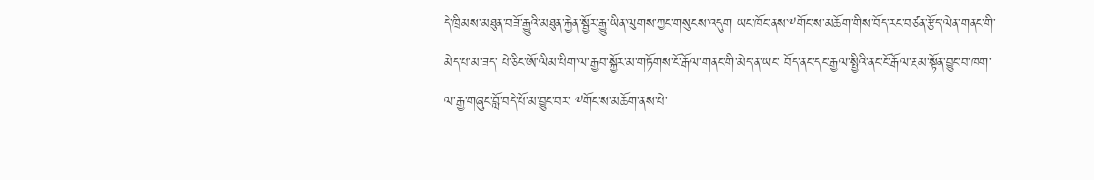དེ་ཁྲིམས་མཐུན་བཟོ་རྒྱུའི་མཐུན་རྐྱེན་སྦྱོར་རྒྱུ་ཡིན་ལུགས་ཀྱང་གསུངས་འདུག ཡང་ཁོང་ནས་༸གོང་ས་མཆོག་གིས་བོད་རང་བཙན་རྩོད་ལེན་གནང་གི་མེད་པ་མ་ཟད་ པེ་ཅིང་ཨོ་ལིམ་པིག་ལ་རྒྱབ་སྐྱོར་མ་གཏོགས་ངོ་རྒོལ་གནང་གི་མེད་ན་ཡང་ བོད་ནང་དང་རྒྱལ་སྤྱིའི་ནང་ངོ་རྒོལ་རྔམ་སྟོན་བྱུང་བ་ཁག་ལ་རྒྱ་གཞུང་བློ་བདེ་པོ་མ་བྱུང་བར་ ༸གོང་ས་མཆོག་ནས་པེ་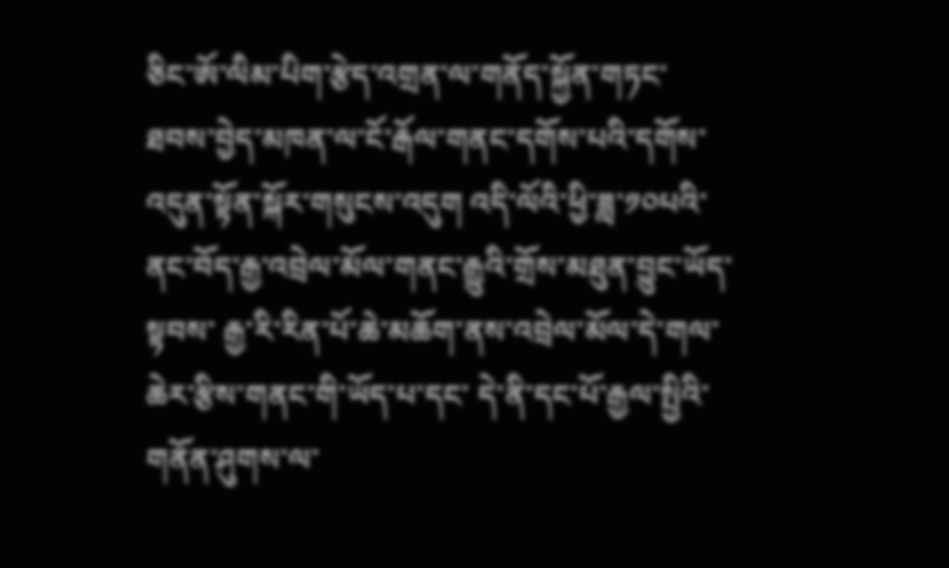ཅིང་ཨོ་ལིམ་པིག་རྩེད་འགྲན་ལ་གནོད་སྐྱོན་གཏང་ཐབས་བྱེད་མཁན་ལ་ངོ་རྒོལ་གནང་དགོས་པའི་དགོས་འདུན་སྟོན་སྐོར་གསུངས་འདུག འདི་ལོའི་ཕྱི་ཟླ་༡༠པའི་ནང་བོད་རྒྱ་འབྲེལ་མོལ་གནང་རྒྱུའི་གྲོས་མཐུན་བྱུང་ཡོད་སྟབས་ རྒྱ་རི་རིན་པོ་ཆེ་མཆོག་ནས་འབྲེལ་མོལ་དེ་གལ་ཆེར་རྩིས་གནང་གི་ཡོད་པ་དང་ དེ་ནི་དང་པོ་རྒྱལ་སྤྱིའི་གནོན་ཤུགས་ལ་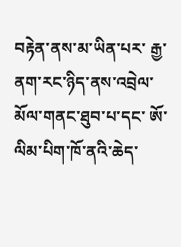བརྟེན་ནས་མ་ཡིན་པར་ རྒྱ་ནག་རང་ཉིད་ནས་འབྲེལ་མོལ་གནང་ཐུབ་པ་དང་ ཨོ་ལིམ་པིག་ཁོ་ནའི་ཆེད་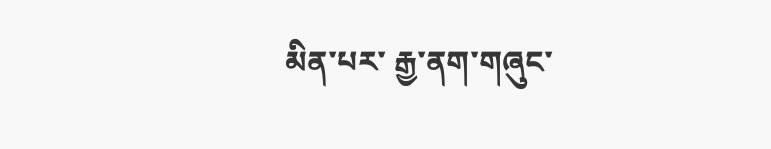མིན་པར་ རྒྱ་ནག་གཞུང་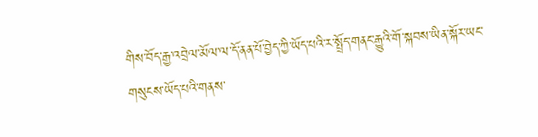གིས་བོད་རྒྱ་འབྲེལ་མོལ་ལ་དོ་ནན་པོ་བྱེད་ཀྱི་ཡོད་པའི་ར་སྤྲོད་གནང་རྒྱུའི་གོ་སྐབས་ཡིན་སྐོར་ཡང་གསུངས་ཡོད་པའི་གནས་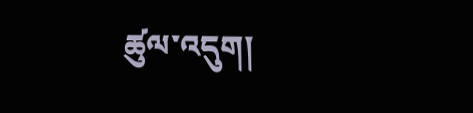ཚུལ་འདུག།